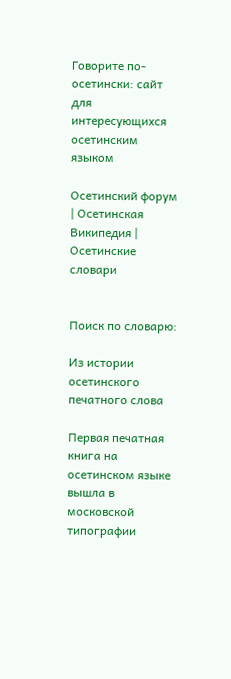Говорите по-осетински: сайт для интересующихся осетинским языком

Осетинский форум | Осетинская Википедия | Осетинские словари


Поиск по словарю:

Из истории осетинского печатного слова

Первая печатная книга на осетинском языке вышла в московской типографии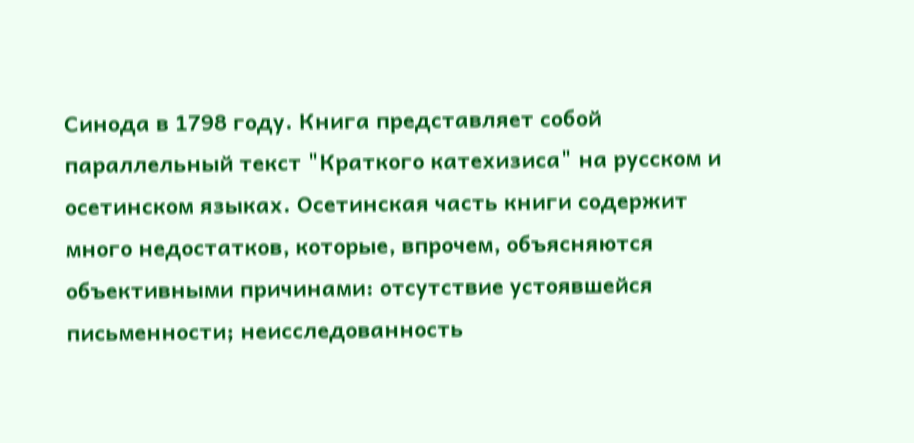Синода в 1798 году. Книга представляет собой параллельный текст "Краткого катехизиса" на русском и осетинском языках. Осетинская часть книги содержит много недостатков, которые, впрочем, объясняются объективными причинами: отсутствие устоявшейся письменности; неисследованность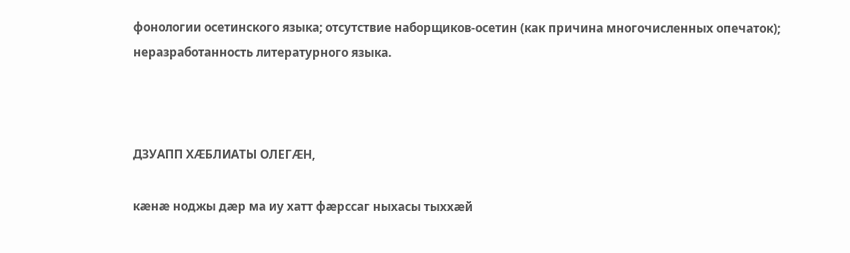фонологии осетинского языка; отсутствие наборщиков-осетин (как причина многочисленных опечаток); неразработанность литературного языка.



ДЗУАПП ХÆБЛИАТЫ ОЛЕГÆН,

кæнæ ноджы дæр ма иу хатт фæрссаг ныхасы тыххæй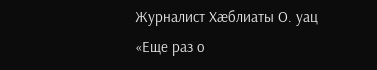Журналист Хæблиаты О. уац «Еще раз о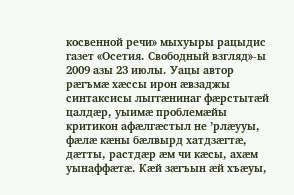косвенной речи» мыхуыры рацыдис газет «Осетия. Свободный взгляд»-ы 2009 азы 23 июлы. Уацы автор рæгъмæ хæссы ирон æвзаджы синтаксисы лыггæнинаг фæрстытæй цалдæр, уыимæ проблемæйы критикон афæлгæстыл не ’рлæууы, фæлæ кæны бæлвырд хатдзæгтæ, дæтты, растдæр æм чи кæсы, ахæм уынаффæтæ. Кæй зæгъын æй хъæуы,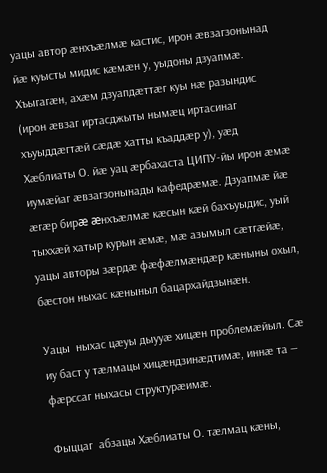уацы автор æнхъæлмæ кастис, ирон æвзагзонынад йæ куысты мидис кæмæн у, уыдоны дзуапмæ. Хъыгагæн, ахæм дзуапдæттæг куы нæ разындис (ирон æвзаг иртасджыты нымæц иртасинаг хъуыддæгтæй сæдæ хатты къаддæр у), уæд Хæблиаты О. йæ уац æрбахаста ЦИПУ-йы ирон æмæ иумæйаг æвзагзонынады кафедрæмæ. Дзуапмæ йæ æгæр бирæ æнхъæлмæ кæсын кæй бахъуыдис, уый тыххæй хатыр курын æмæ, мæ азымыл сæтгæйæ, уацы авторы зæрдæ фæфæлмæндæр кæныны охыл, бæстон ныхас кæныныл бацархайдзынæн.

Уацы  ныхас цæуы дыууæ хицæн проблемæйыл. Сæ иу баст у тæлмацы хицæндзинæдтимæ, иннæ та — фæрссаг ныхасы структурæимæ.

Фыццаг  абзацы Хæблиаты О. тæлмац кæны,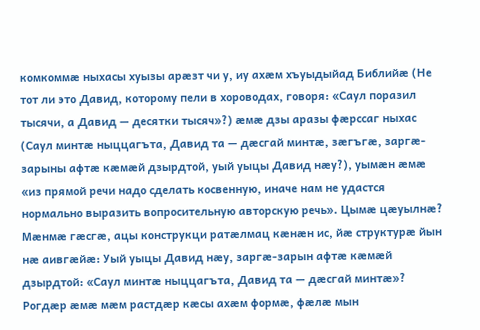комкоммæ ныхасы хуызы арæзт чи у, иу ахæм хъуыдыйад Библийæ (Не тот ли это Давид, которому пели в хороводах, говоря: «Саул поразил тысячи, а Давид — десятки тысяч»?) æмæ дзы аразы фæрссаг ныхас (Саул минтæ ныццагъта, Давид та — дæсгай минтæ, зæгъгæ, заргæ-зарыны афтæ кæмæй дзырдтой, уый уыцы Давид нæу?), уымæн æмæ «из прямой речи надо сделать косвенную, иначе нам не удастся нормально выразить вопросительную авторскую речь». Цымæ цæуылнæ? Мæнмæ гæсгæ, ацы конструкци ратæлмац кæнæн ис, йæ структурæ йын нæ аивгæйæ: Уый уыцы Давид нæу, заргæ-зарын афтæ кæмæй дзырдтой: «Саул минтæ ныццагъта, Давид та — дæсгай минтæ»? Рогдæр æмæ мæм растдæр кæсы ахæм формæ, фæлæ мын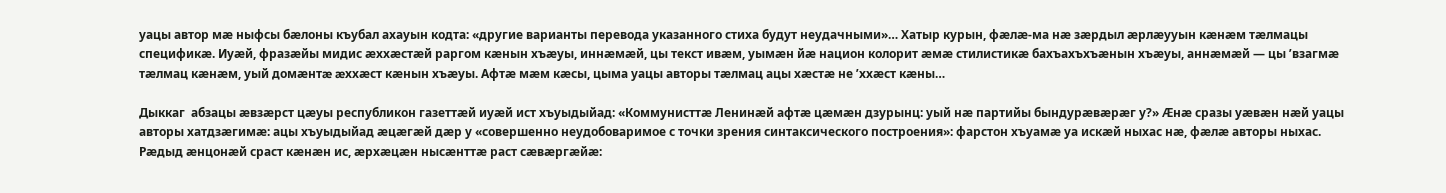уацы автор мæ ныфсы бæлоны къубал ахауын кодта: «другие варианты перевода указанного стиха будут неудачными»… Хатыр курын, фæлæ-ма нæ зæрдыл æрлæууын кæнæм тæлмацы спецификæ. Иуæй, фразæйы мидис æххæстæй раргом кæнын хъæуы, иннæмæй, цы текст ивæм, уымæн йæ национ колорит æмæ стилистикæ бахъахъхъæнын хъæуы, аннæмæй — цы ’взагмæ тæлмац кæнæм, уый домæнтæ æххæст кæнын хъæуы. Афтæ мæм кæсы, цыма уацы авторы тæлмац ацы хæстæ не ’ххæст кæны…

Дыккаг  абзацы æвзæрст цæуы республикон газеттæй иуæй ист хъуыдыйад: «Коммунисттæ Ленинæй афтæ цæмæн дзурынц: уый нæ партийы бындурæвæрæг у?» Æнæ сразы уæвæн нæй уацы авторы хатдзæгимæ: ацы хъуыдыйад æцæгæй дæр у «совершенно неудобоваримое с точки зрения синтаксического построения»: фарстон хъуамæ уа искæй ныхас нæ, фæлæ авторы ныхас. Рæдыд æнцонæй сраст кæнæн ис, æрхæцæн нысæнттæ раст сæвæргæйæ: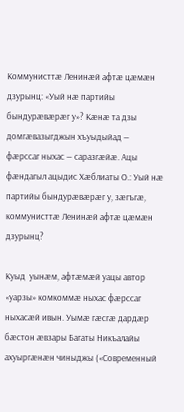Коммунисттæ Ленинæй афтæ цæмæн дзурынц: «Уый нæ партийы бындурæвæрæг у»? Кæнæ та дзы домгæвазыгджын хъуыдыйад — фæрссаг ныхас — саразгæйæ. Ацы фæндагыл ацыдис Хæблиаты О.: Уый нæ партийы бындурæвæрæг у, зæгъгæ, коммунисттæ Ленинæй афтæ цæмæн дзурынц?

Куыд  уынæм, афтæмæй уацы автор «уарзы» комкоммæ ныхас фæрссаг ныхасæй ивын. Уымæ гæсгæ дардæр бæстон æвзары Багаты Никъалайы ахуыргæнæн чиныджы («Современный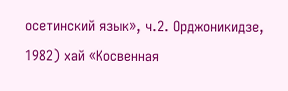осетинский язык», ч.2. Орджоникидзе, 1982) хай «Косвенная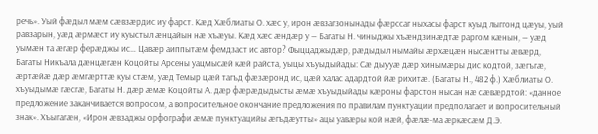речь». Уый фæдыл мæм сæвзæрдис иу фарст. Кæд Хæблиаты О. хæс у, ирон æвзагзонынады фæрссаг ныхасы фарст куыд лыггонд цæуы, уый равзарын, уæд æрмæст иу куыстыл æнцайын нæ хъæуы. Кæд хæс æндæр у — Багаты Н. чиныджы хъæндзинæдтæ раргом кæнын, — уæд уымæн та æгæр ферæджы ис… Цавæр аиппытæм фемдзаст ис автор? Фыццаджыдæр, рæдыдыл нымайы æрхæцæн нысæнтты æвæрд, Багаты Никъала дæнцæгæн Коцойты Арсены уацмысæй кæй райста, уыцы хъуыдыйады: Сæ дыууæ дæр хинымæры дис кодтой, зæгъгæ, æртæйæ дæр æмгæрттæ куы стæм, уæд Темыр цæй тагъд фæзæронд ис, цæй халас адардтой йæ рихитæ. (Багаты Н., 482 ф.) Хæблиаты О. хъуыдымæ гæсгæ, Багаты Н. дæр æмæ Коцойты А. дæр фæрæдыдысты æмæ хъуыдыйады кæроны фарстон нысан нæ сæвæрдтой: «данное предложение заканчивается вопросом, а вопросительное окончание предложения по правилам пунктуации предполагает и вопросительный знак». Хъыгагæн, «Ирон æвзаджы орфографи æмæ пунктуацийы æгъдæутты» ацы уавæры кой нæй, фæлæ-ма æркæсæм Д.Э.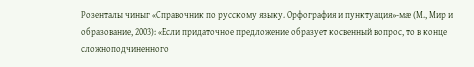Розенталы чиныг «Справочник по русскому языку. Орфография и пунктуация»-мæ (М., Мир и образование, 2003): «Если придаточное предложение образует косвенный вопрос, то в конце сложноподчиненного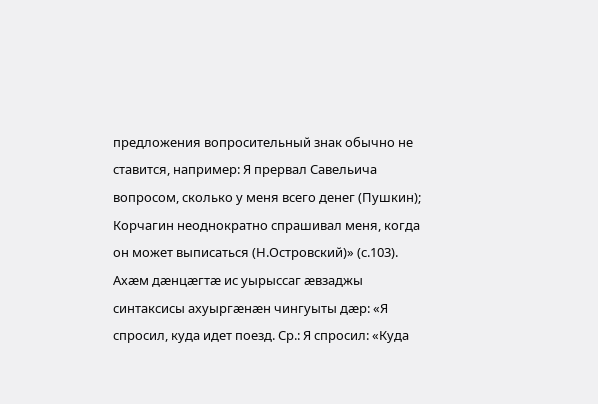предложения вопросительный знак обычно не ставится, например: Я прервал Савельича вопросом, сколько у меня всего денег (Пушкин); Корчагин неоднократно спрашивал меня, когда он может выписаться (Н.Островский)» (с.103). Ахæм дæнцæгтæ ис уырыссаг æвзаджы синтаксисы ахуыргæнæн чингуыты дæр: «Я спросил, куда идет поезд. Ср.: Я спросил: «Куда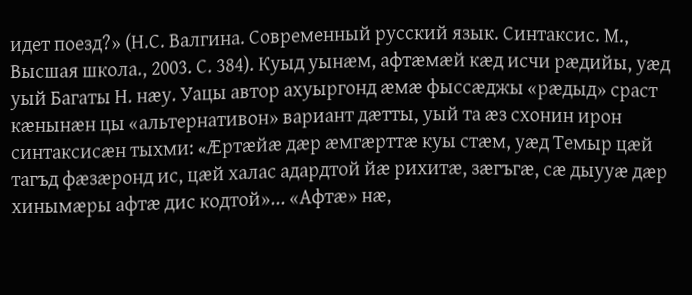идет поезд?» (Н.С. Валгина. Современный русский язык. Синтаксис. М., Высшая школа., 2003. С. 384). Куыд уынæм, афтæмæй кæд исчи рæдийы, уæд уый Багаты Н. нæу. Уацы автор ахуыргонд æмæ фыссæджы «рæдыд» сраст кæнынæн цы «альтернативон» вариант дæтты, уый та æз схонин ирон синтаксисæн тыхми: «Æртæйæ дæр æмгæрттæ куы стæм, уæд Темыр цæй тагъд фæзæронд ис, цæй халас адардтой йæ рихитæ, зæгъгæ, сæ дыууæ дæр хинымæры афтæ дис кодтой»... «Афтæ» нæ,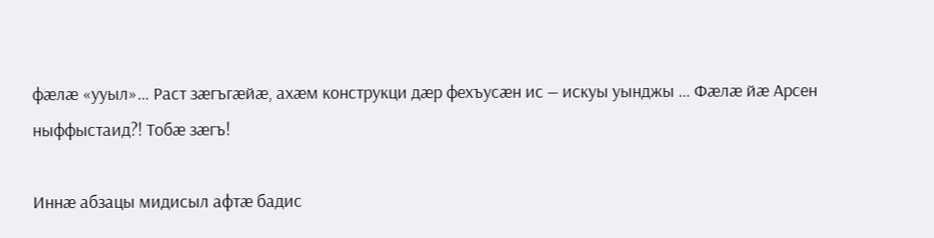фæлæ «ууыл»… Раст зæгъгæйæ, ахæм конструкци дæр фехъусæн ис — искуы уынджы … Фæлæ йæ Арсен ныффыстаид?! Тобæ зæгъ!

Иннæ абзацы мидисыл афтæ бадис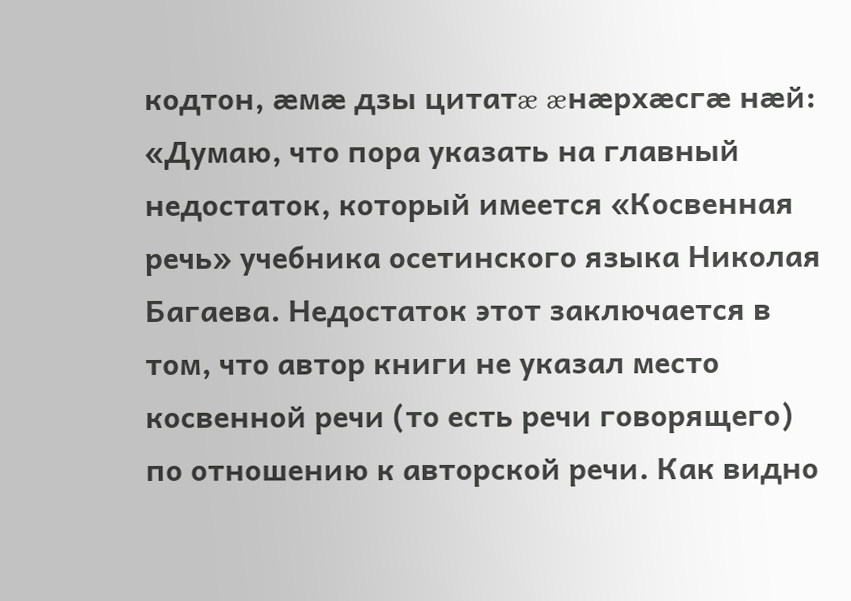кодтон, æмæ дзы цитатæ æнæрхæсгæ нæй: «Думаю, что пора указать на главный недостаток, который имеется «Косвенная речь» учебника осетинского языка Николая Багаева. Недостаток этот заключается в том, что автор книги не указал место косвенной речи (то есть речи говорящего) по отношению к авторской речи. Как видно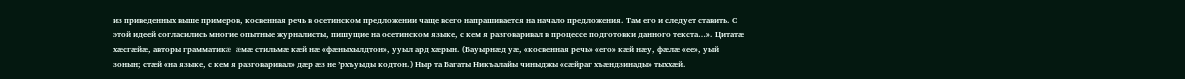из приведенных выше примеров, косвенная речь в осетинском предложении чаще всего напрашивается на начало предложения. Там его и следует ставить. С этой идеей согласились многие опытные журналисты, пишущие на осетинском языке, с кем я разговаривал в процессе подготовки данного текста…». Цитатæ хæсгæйæ, авторы грамматикæ æмæ стильмæ кæй нæ «фæныхылдтон», ууыл ард хæрын. (Бауырнæд уæ, «косвенная речь» «его» кæй нæу, фæлæ «ее», уый зонын; стæй «на языке, с кем я разговаривал» дæр æз не ’рхъуыды кодтон.) Ныр та Багаты Никъалайы чиныджы «сæйраг хъæндзинады» тыххæй.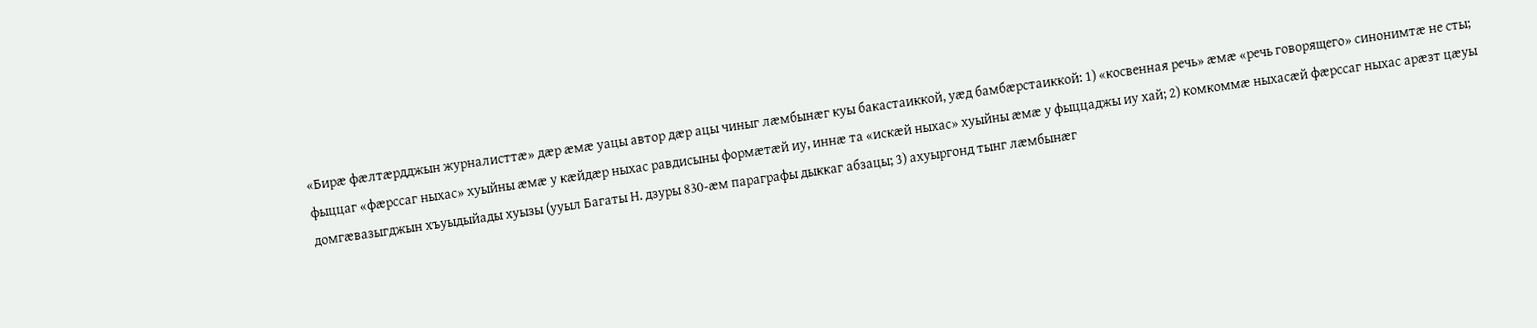«Бирæ фæлтæрдджын журналисттæ» дæр æмæ уацы автор дæр ацы чиныг лæмбынæг куы бакастаиккой, уæд бамбæрстаиккой: 1) «косвенная речь» æмæ «речь говорящего» синонимтæ не сты; фыццаг «фæрссаг ныхас» хуыйны æмæ у кæйдæр ныхас равдисыны формæтæй иу, иннæ та «искæй ныхас» хуыйны æмæ у фыццаджы иу хай; 2) комкоммæ ныхасæй фæрссаг ныхас арæзт цæуы домгæвазыгджын хъуыдыйады хуызы (ууыл Багаты Н. дзуры 830-æм параграфы дыккаг абзацы; 3) ахуыргонд тынг лæмбынæг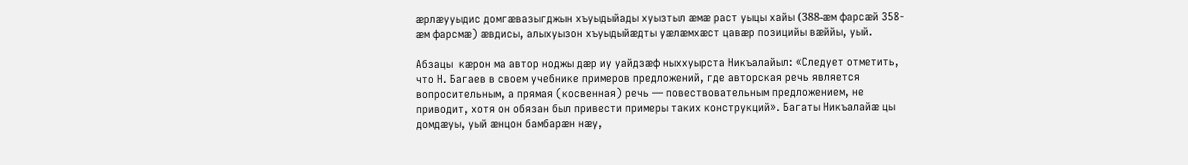æрлæууыдис домгæвазыгджын хъуыдыйады хуызтыл æмæ раст уыцы хайы (388-æм фарсæй 358-æм фарсмæ) æвдисы, алыхуызон хъуыдыйæдты уæлæмхæст цавæр позицийы вæййы, уый.

Абзацы  кæрон ма автор ноджы дæр иу уайдзæф ныххуырста Никъалайыл: «Следует отметить, что Н. Багаев в своем учебнике примеров предложений, где авторская речь является вопросительным, а прямая (косвенная) речь — повествовательным предложением, не приводит, хотя он обязан был привести примеры таких конструкций». Багаты Никъалайæ цы домдæуы, уый æнцон бамбарæн нæу,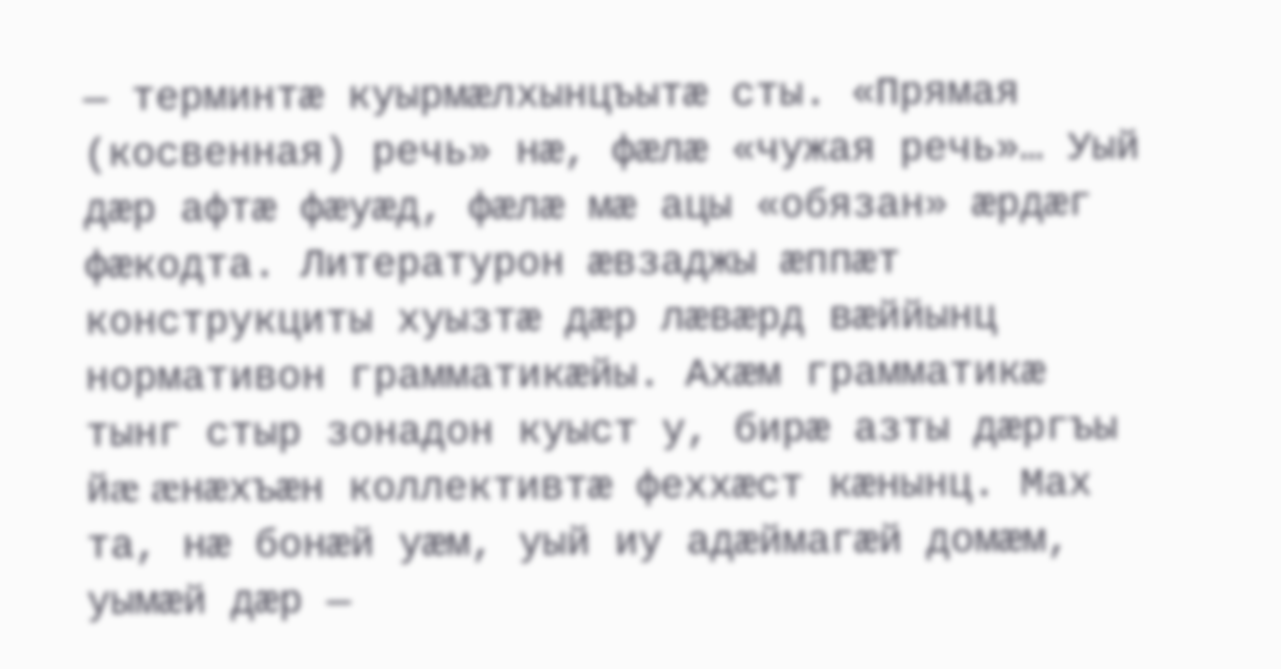— терминтæ куырмæлхынцъытæ сты. «Прямая (косвенная) речь» нæ, фæлæ «чужая речь»… Уый дæр афтæ фæуæд, фæлæ мæ ацы «обязан» æрдæг фæкодта. Литературон æвзаджы æппæт конструкциты хуызтæ дæр лæвæрд вæййынц нормативон грамматикæйы. Ахæм грамматикæ тынг стыр зонадон куыст у, бирæ азты дæргъы йæ æнæхъæн коллективтæ феххæст кæнынц. Мах та, нæ бонæй уæм, уый иу адæймагæй домæм, уымæй дæр —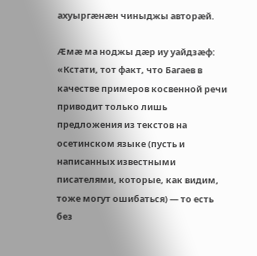ахуыргæнæн чиныджы авторæй.

Æмæ ма ноджы дæр иу уайдзæф: «Кстати, тот факт, что Багаев в качестве примеров косвенной речи приводит только лишь предложения из текстов на осетинском языке (пусть и написанных известными писателями, которые, как видим, тоже могут ошибаться) — то есть без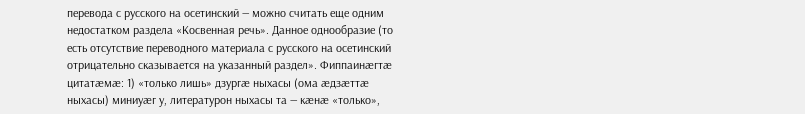перевода с русского на осетинский — можно считать еще одним недостатком раздела «Косвенная речь». Данное однообразие (то есть отсутствие переводного материала с русского на осетинский отрицательно сказывается на указанный раздел». Фиппаинæгтæ цитатæмæ: 1) «только лишь» дзургæ ныхасы (ома æдзæттæ ныхасы) миниуæг у, литературон ныхасы та — кæнæ «только»,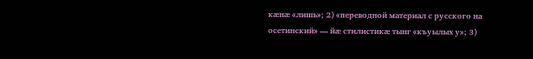кæнæ «лишь»; 2) «переводной материал с русского на осетинский» — йæ стилистикæ тынг «къуылых у»; 3)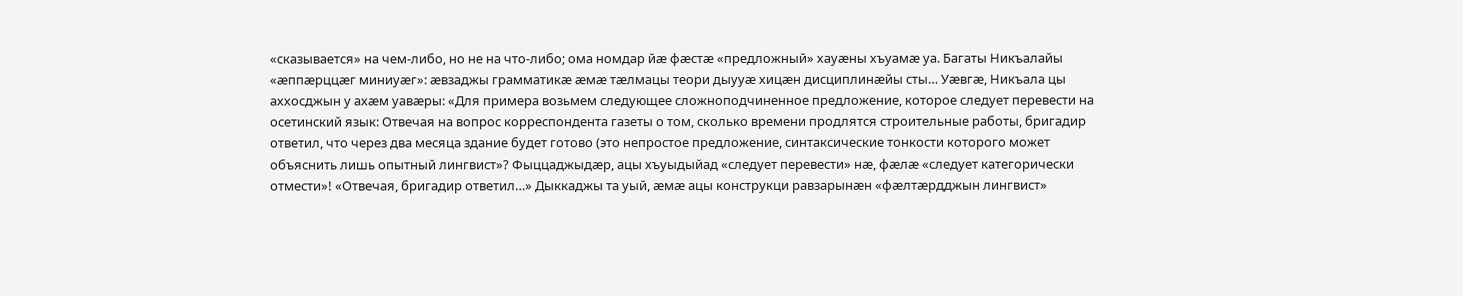«сказывается» на чем-либо, но не на что-либо; ома номдар йæ фæстæ «предложный» хауæны хъуамæ уа. Багаты Никъалайы «æппæрццæг миниуæг»: æвзаджы грамматикæ æмæ тæлмацы теори дыууæ хицæн дисциплинæйы сты… Уæвгæ, Никъала цы аххосджын у ахæм уавæры: «Для примера возьмем следующее сложноподчиненное предложение, которое следует перевести на осетинский язык: Отвечая на вопрос корреспондента газеты о том, сколько времени продлятся строительные работы, бригадир ответил, что через два месяца здание будет готово (это непростое предложение, синтаксические тонкости которого может объяснить лишь опытный лингвист»? Фыццаджыдæр, ацы хъуыдыйад «следует перевести» нæ, фæлæ «следует категорически отмести»! «Отвечая, бригадир ответил…» Дыккаджы та уый, æмæ ацы конструкци равзарынæн «фæлтæрдджын лингвист»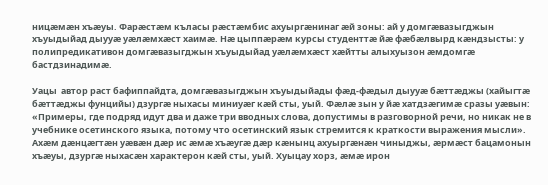ницæмæн хъæуы. Фарæстæм къласы рæстæмбис ахуыргæнинаг æй зоны: ай у домгæвазыгджын хъуыдыйад дыууæ уæлæмхæст хаимæ. Нæ цыппæрæм курсы студенттæ йæ фæбæлвырд кæндзысты: у полипредикативон домгæвазыгджын хъуыдыйад уæлæмхæст хæйтты алыхуызон æмдомгæ бастдзинадимæ.

Уацы  автор раст бафиппайдта, домгæвазыгджын хъуыдыйады фæд-фæдыл дыууæ бæттæджы (хайыгтæ бæттæджы фунцийы) дзургæ ныхасы миниуæг кæй сты, уый. Фæлæ зын у йæ хатдзæгимæ сразы уæвын: «Примеры, где подряд идут два и даже три вводных слова, допустимы в разговорной речи, но никак не в учебнике осетинского языка, потому что осетинский язык стремится к краткости выражения мысли». Ахæм дæнцæгтæн уæвæн дæр ис æмæ хъæугæ дæр кæнынц ахуыргæнæн чиныджы, æрмæст бацамонын хъæуы, дзургæ ныхасæн характерон кæй сты, уый. Хуыцау хорз, æмæ ирон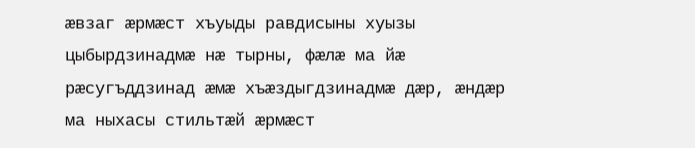æвзаг æрмæст хъуыды равдисыны хуызы цыбырдзинадмæ нæ тырны, фæлæ ма йæ рæсугъддзинад æмæ хъæздыгдзинадмæ дæр, æндæр ма ныхасы стильтæй æрмæст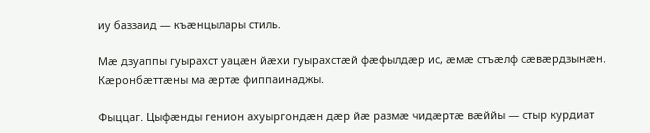иу баззаид — къæнцылары стиль.

Мæ дзуаппы гуырахст уацæн йæхи гуырахстæй фæфылдæр ис, æмæ стъæлф сæвæрдзынæн. Кæронбæттæны ма æртæ фиппаинаджы.

Фыццаг. Цыфæнды генион ахуыргондæн дæр йæ размæ чидæртæ вæййы — стыр курдиат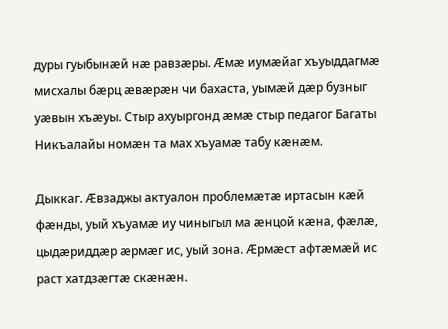дуры гуыбынæй нæ равзæры. Æмæ иумæйаг хъуыддагмæ мисхалы бæрц æвæрæн чи бахаста, уымæй дæр бузныг уæвын хъæуы. Стыр ахуыргонд æмæ стыр педагог Багаты Никъалайы номæн та мах хъуамæ табу кæнæм.

Дыккаг. Æвзаджы актуалон проблемæтæ иртасын кæй фæнды, уый хъуамæ иу чиныгыл ма æнцой кæна, фæлæ, цыдæриддæр æрмæг ис, уый зона. Æрмæст афтæмæй ис раст хатдзæгтæ скæнæн.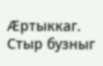Æртыккаг. Стыр бузныг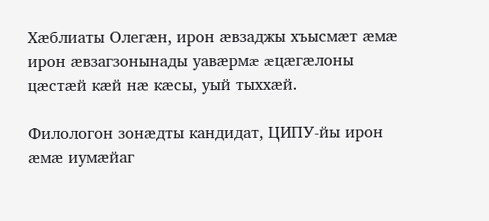Хæблиаты Олегæн, ирон æвзаджы хъысмæт æмæ ирон æвзагзонынады уавæрмæ æцæгæлоны цæстæй кæй нæ кæсы, уый тыххæй.

Филологон зонæдты кандидат, ЦИПУ-йы ирон æмæ иумæйаг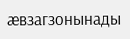æвзагзонынады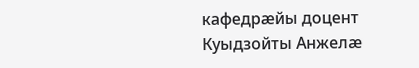кафедрæйы доцент Куыдзойты Анжелæ